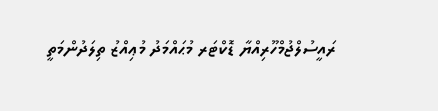ރައީސުލްޖުމްހޫރިއްޔާ ޑޮކްޓަރ މުޙައްމަދު މުޢިއްޒު ތިލަދުންމަތީ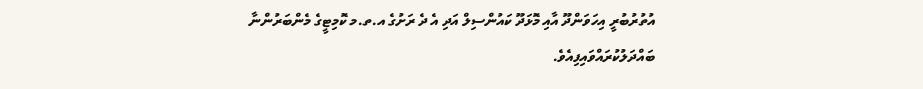އުތުރުބުރީ އިހަވަންދޫ އާއި މޮޅަދޫ ކައުންސިލް އަދި އެ ދެ ރަށުގެ އ.ތ.މ ކޮމިޓީގެ މެންބަރުންނާ ބައްދަލުކުރައްވައިފިއެވެ.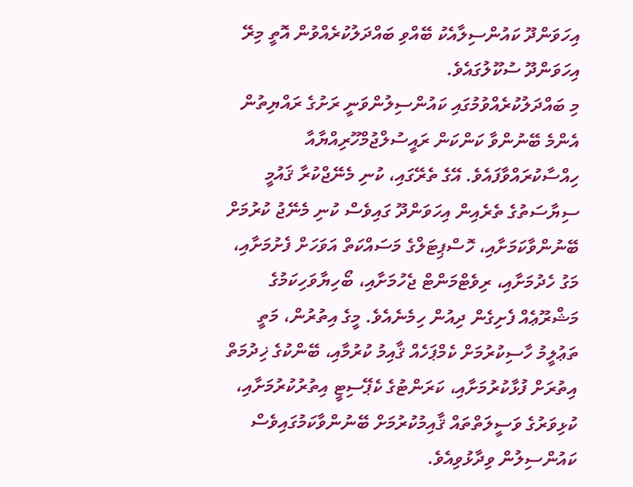އިހަވަންދޫ ކައުންސިލާއެކު ބޭއްވި ބައްދަލުކުރެއްވުން އޮތީ މިރޭ އިހަވަންދޫ ސުކޫލުގައެވެ.
މި ބައްދަލުކުރެއްވުމުގައި ކައުންސިލުންވަނީ ރަށުގެ ރައްޔިތުން އެންމެ ބޭނުންވާ ކަންކަން ރައީސުލްޖުމްހޫރިއްޔާއާ ހިއްސާކުރައްވާފައެވެ. އޭގެ ތެރޭގައި، ކުނި މެނޭޖްކުރާ ޤައުމީ ސިޔާސަތުގެ ތެރެއިން އިހަވަންދޫ ގައިވެސް ކުނި މެނޭޖު ކުރުމަށް ބޭނުންވާކަމަށާއި، ހޮސްޕިޓަލްގެ މަސައްކަތް އަވަހަށް ފެށުމަށާއި، މަގު ހެދުމަށާއި، ރިވެޓްމަންޓް ޖެހުމަށާއި، ބޯހިޔާވަހިކަމުގެ މަޝްރޫޢެއް ފެށިގެން ދިއުން ހިމެނެއެވެ. މީގެ އިތުރުން، މަތީ ތަޢުލީމު ހާސިކުރުމަށް ކެމްޕަހެއް ޤާއިމު ކުރުމާއި، ބޭންކުގެ ޚިދުމަތް އިތުރަށް ފުޅާކުރުމަށާއި، ކަރަންޓުގެ ކެޕޭސިޓީ އިތުރުކުރުމަށާއި، ކުޅިވަރުގެ ވަސީލަތްތައް ޤާއިމުކުރުމަށް ބޭނުންވާކަމުގައިވެސް ކައުންސިލުން ވިދާޅުވިއެވެ.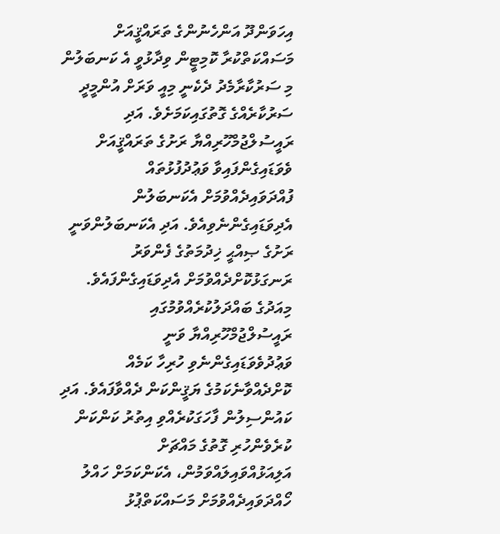އިހަވަންދޫ އަންހެނުންގެ ތަރައްޤީއަށް މަސައްކަތްކުރާ ކޮމިޓީން ވިދާޅުވީ އެ ކަނބަލުން މި ސަރުކާރާމެދު ދެކެނީ މިއީ ވަރަށް އުންމީދީ ސަރުކާރެއްގެ ގޮތުގައިކަމަށެވެ. އަދި ރައީސުލްޖުމްހޫރިއްޔާ ރަށުގެ ތަރައްޤީއަށް ވެވަޑައިގެންފައިވާ ވަޢުދުފުޅުތައް ފުއްދަވައިދެއްވުމަށް އެކަނބަލުން އެދިވަޑައިގެންނެވިއެވެ. އަދި އެކަނބަލުންވަނީ ރަށުގެ ޞިއްޙީ ޚިދުމަތުގެ ފެންވަރު ރަނގަޅުކޮށްދެއްވުމަށް އެދިވަޑައިގެންފައެވެ.
މިއަދުގެ ބައްދަލުކުރެއްވުމުގައި ރައީސުލްޖުމްހޫރިއްޔާ ވަނީ ވަޢުދުވެވަޑައިގެންނެވި ހުރިހާ ކަމެއް ކޮށްދެއްވާނެކަމުގެ ޔަޤީންކަން ދެއްވާފައެވެ. އަދި ކައުންސިލުން ފާހަގަކުރެއްވި އިތުރު ކަންކަން ކުރެވެންހުރި ގޮތުގެ މައްޗަށް އަލިއަޅުއްވައިލައްވަމުން، އެކަންކަމަށް ހައްލު ހޯއްދަވައިދެއްވުމަށް މަސައްކަތްޕުޅު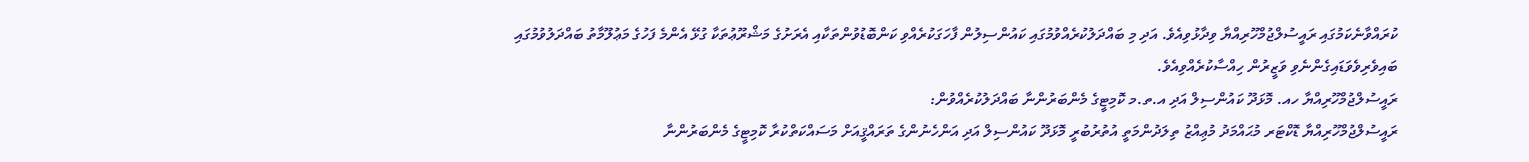ކުރައްވާނެކަމުގައި ރައީސުލްޖުމްހޫރިއްޔާ ވިދާޅުވިއެވެ. އަދި މި ބައްދަލުކުރެއްވުމުގައި ކައުންސިލުން ފާހަގަކުރެއްވި ކަންބޮޑުވުންތަކާއި އެރަށުގެ މަޝްރޫޢުތަކާ ގުޅޭ އެންމެ ފަހުގެ މަޢުލޫމާތު ބައްދަލުވުމުގައި ބައިވެރިވެވަޑައިގެންނެވި ވަޒީރުން ހިއްސާކުރެއްވިއެވެ.
ރައީސުލްޖުމްހޫރިއްޔާ ހއ. މޮޅަދޫ ކައުންސިލް އަދި އ.ތ.މ ކޮމިޓީގެ މެންބަރުންނާ ބައްދަލުކުރެއްވުން:
ރައީސުލްޖުމްހޫރިއްޔާ ޑޮކްޓަރ މުޙައްމަދު މުޢިއްޒު ތިލަދުންމަތީ އުތުރުބުރީ މޮޅަދޫ ކައުންސިލް އަދި އަންހެނުންގެ ތަރައްޤީއަށް މަސައްކަތްކުރާ ކޮމިޓީގެ މެންބަރުންނާ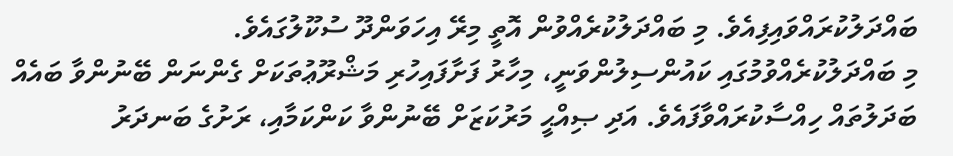ބައްދަލުކުރައްވައިފިއެވެ. މި ބައްދަލުކުރެއްވުން އޮތީ މިރޭ އިހަވަންދޫ ސުކޫލުގައެވެ.
މި ބައްދަލުކުރެއްވުމުގައި ކައުންސިލުންވަނީ، މިހާރު ފަށާފައިހުރި މަޝްރޫޢުތަކަށް ގެންނަން ބޭނުންވާ ބައެއް ބަދަލުތައް ހިއްސާކުރައްވާފައެވެ. އަދި ޞިއްޙީ މަރުކަޒަށް ބޭނުންވާ ކަންކަމާއި، ރަށުގެ ބަނދަރު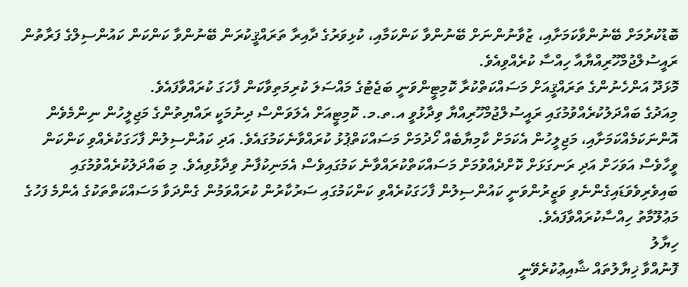ބޮޑުކުރުމަށް ބޭނުންވާކަމަށާއި، ޒުވާނުންނަށް ބޭނުންވާ ކަންކަމާއި، ކުޅިވަރުގެ ދާއިރާ ތަރައްޤީކުރަން ބޭނުންވާ ކަންކަން ކައުންސިލްގެ ފަރާތުން ރައީސުލްޖުމްހޫރިއްޔާއާ ހިއްސާ ކުރެއްވިއެވެ.
މޮޅަދޫ އަންހެނުންގެ ތަރައްޤީއަށް މަސައްކަތްކުރާ ކޮމިޓީންވަނީ ބަޖެޓުގެ މައްސަލަ ކުރިމަތިވާކަން ފާހަގަ ކުރައްވާފައެވެ.
މިއަދުގެ ބައްދަލުކުރެއްވުމުގައި ރައީސުލްޖުމްހޫރިއްޔާ ވިދާޅުވީ އ.ތ.މ. ކޮމިޓީއަށް އެލަވަންސް ދިނުމަކީ ރައްޔިތުންގެ މަޖިލީހުން ނިންމެވެން އޮންނަކަމެއްކަމަށާއި، މަޖިލީހުން އެކަމަށް ކާމިޔާބެއް ހޯދުމަށް މަސައްކަތްޕުޅު ކުރައްވާނެކަމުގައެވެ. އަދި ކައުންސިލުން ފާހަގަކުރެއްވި ކަންކަން ވީހާވެސް އަވަހަށް އަދި ރަނގަޅަށް ކޮށްދެއްވުމަށް މަސައްކަތްކުރައްވާނެ ކަމުގައިވެސް އެމަނިކުފާނު ވިދާޅުވިއެވެ. މި ބައްދަލުކުރެއްވުމުގައި ބައިވެރިވެވަޑައިގެންނެވި ވަޒީރުންވަނީ ކައުންސިލުން ފާހަގަކުރެއްވި ކަންކަމުގައި ސަރުކާރުން ކުރައްވަމުން ގެންދަވާ މަސައްކަތްތަކުގެ އެންމެ ފަހުގެ މަޢުލޫމާތު ހިއްސާކުރައްވާފައެވެ.
ހިޔާލު
ފޮނުއްވާ ޚިޔާލުތައް ޝާއިޢުކުރެވޭނީ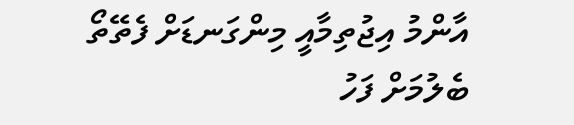އާންމު އިޖުތިމާއީ މިންގަނޑަށް ފެތޭތޯ ބެލުމަށް ފަހު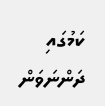ކަމުގައި ދަންނަވަން